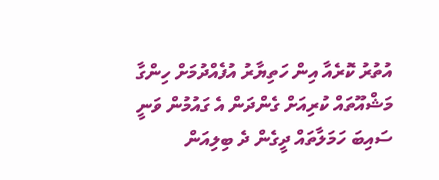އުތުރު ކޮރެއާ އިން ހަތިޔާރު އުފެއްދުމަށް ހިންގާ މަޝްއޫތައް ކުރިއަށް ގެންދަން އެ ގައުމުން ވަނީ ސައިބަ ހަމަލާތައް ދީގެން ދެ ބިލިއަން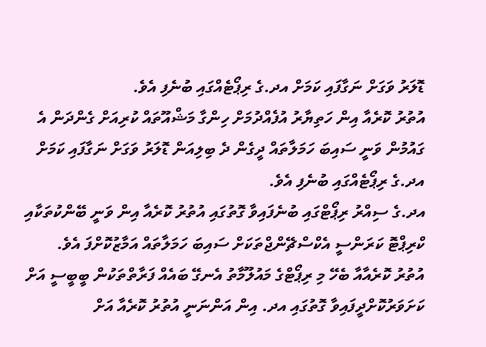ޑޮލަރު ވަގަށް ނަގާފައި ކަމަށް އދ.ގެ ރިޕޯޓެއްގައި ބުނެފި އެވެ.
އުތުރު ކޮރެއާ އިން ހަތިޔާރު އުފެއްދުމަށް ހިންގާ މަޝްއޫތައް ކުރިއަށް ގެންދަން އެ ގައުމުން ވަނީ ސައިބަ ހަމަލާތައް ދީގެން ދެ ބިލިއަން ޑޮލަރު ވަގަށް ނަގާފައި ކަމަށް އދ.ގެ ރިޕޯޓެއްގައި ބުނެފި އެވެ.
އދ.ގެ ސިއްރު ރިޕޯޓްގައި ބުނެފައިވާ ގޮތުގައި އުތުރު ކޮރެއާ އިން ވަނީ ބޭންކުތަކާއި ކްރިޕްޓޮ ކަރަންސީ އެކްސްޗޭންޖްތަކަށް ސައިބަ ހަމަލާތައް އަމާޒުކޮށްފަ އެވެ.
އުތުރު ކޮރެއާއާ ބެހޭ މި ރިޕޯޓްގެ މައުލޫމާތު އެނގޭ ބައެއް ފަރާތްތަކުން ބީބީސީ އަށް ކަށަވަރުކޮށްދީފައިވާ ގޮތުގައި އދ. އިން އަންނަނީ އުތުރު ކޮރެއާ އަށް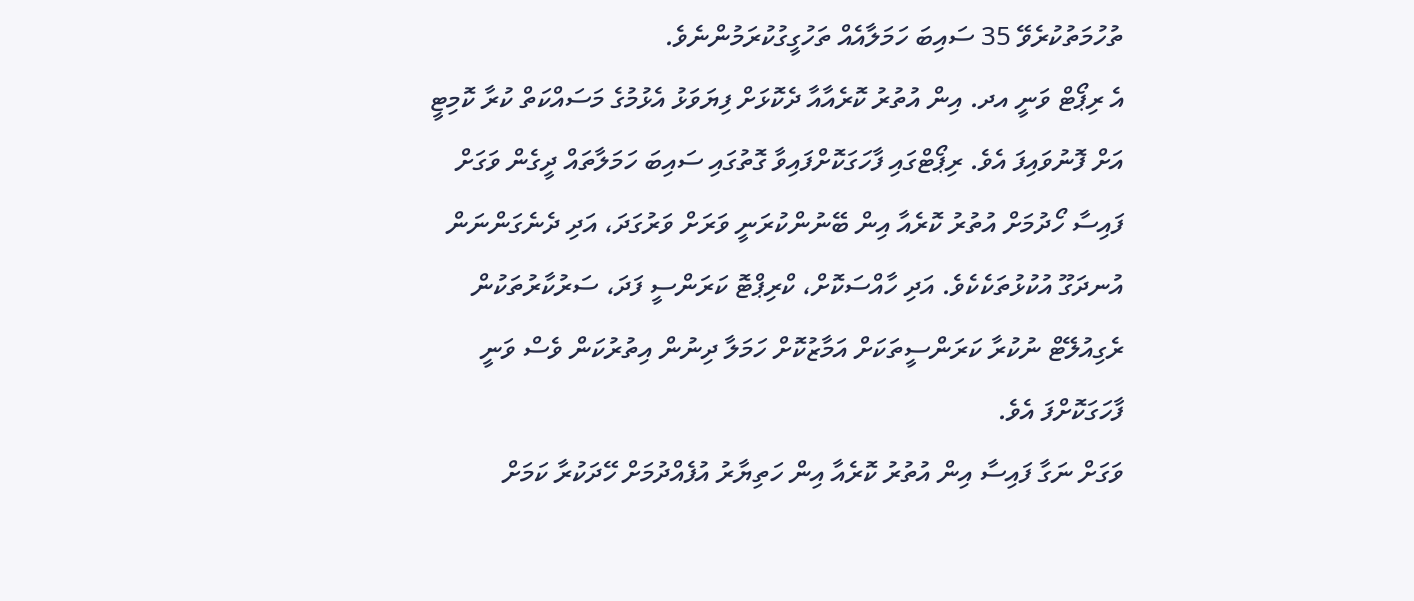ތުހުމަތުކުރެވޭ 35 ސައިބަ ހަމަލާއެއް ތަހުގީގުކުރަމުންނެވެ.
އެ ރިޕޯޓް ވަނީ އދ. އިން އުތުރު ކޮރެއާއާ ދެކޮޅަށް ފިޔަވަޅު އެޅުމުގެ މަސައްކަތް ކުރާ ކޮމިޓީ އަށް ފޮނުވައިފަ އެވެ. ރިޕޯޓްގައި ފާހަގަކޮށްފައިވާ ގޮތުގައި ސައިބަ ހަމަލާތައް ދީގެން ވަގަށް ފައިސާ ހޯދުމަށް އުތުރު ކޮރެއާ އިން ބޭނުންކުރަނީ ވަރަށް ވަރުގަދަ، އަދި ދެނެގަންނަން އުނދަގޫ އުކުޅުތަކެކެވެ. އަދި ހާއްސަކޮށް، ކްރިޕްޓޮ ކަރަންސީ ފަދަ، ސަރުކާރުތަކުން ރެގިއުލޭޓް ނުކުރާ ކަރަންސީތަކަށް އަމާޒުކޮށް ހަމަލާ ދިނުން އިތުރުކަން ވެސް ވަނީ ފާހަގަކޮށްފަ އެވެ.
ވަގަށް ނަގާ ފައިސާ އިން އުތުރު ކޮރެއާ އިން ހަތިޔާރު އުފެއްދުމަށް ހޭދަކުރާ ކަމަށް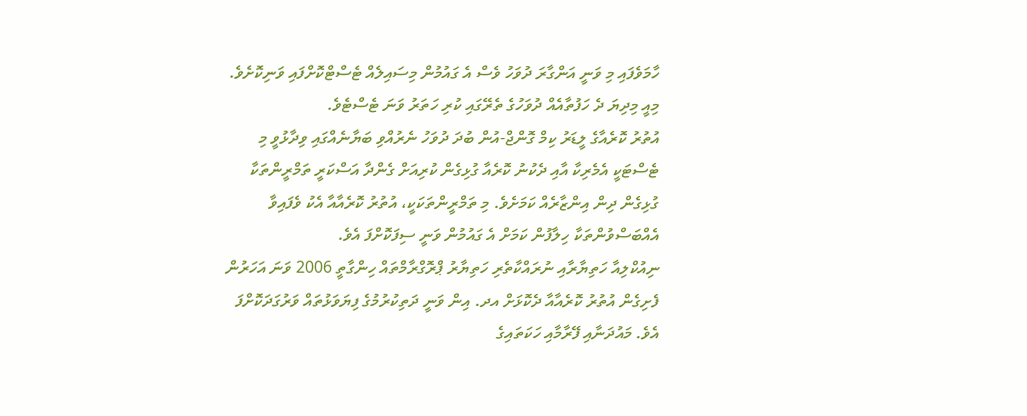ހާމަވެފައި މި ވަނީ އަންގާރަ ދުވަހު ވެސް އެ ގައުމުން މިސައިލެއް ޓެސްޓްކޮށްފައި ވަނިކޮށެވެ. މިއީ މިދިޔަ ދެ ހަފުތާއެއް ދުވަހުގެ ތެރޭގައި ކުރި ހަތަރު ވަނަ ޓެސްޓެވެ.
އުތުރު ކޮރެއާގެ ލީޑަރު ކިމް ގޮންޖް-އުން ބުދަ ދުވަހު ނެރުއްވި ބަޔާނެއްގައި ވިދާޅުވީ މި ޓެސްޓަކީ އެމެރިކާ އާއި ދެކުނު ކޮރެއާ ގުޅިގެން ކުރިއަށް ގެންދާ އަސްކަރީ ތަމްރީންތަކާ ގުޅިގެން ދިން އިންޒާރެއް ކަމަށެވެ. މި ތަމްރީންތަކަކީ، އުތުރު ކޮރެއާއާ އެކު ވެފައިވާ އެއްބަސްވުންތަކާ ހިލާފުން ކަމަށް އެ ގައުމުން ވަނީ ސިފަކޮށްފަ އެވެ.
ނިއުކްލިއާ ހަތިޔާރާއި ނުރައްކާތެރި ހަތިޔާރު ޕްރޮގްރާމްތައް ހިންގާތީ 2006 ވަނަ އަހަރުން ފެށިގެން އުތުރު ކޮރެއާއާ ދެކޮޅަށް އދ. އިން ވަނީ ދަތިކުރުމުގެ ފިޔަވަޅުތައް ވަރުގަދަކޮށްފަ އެވެ. މައުދަނާއި ފޭރާމާއި ހަކަތައިގެ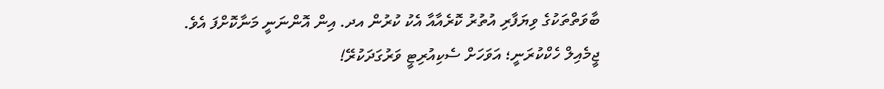ބާވަތްތަކުގެ ވިޔަފާރި އުތުރު ކޮރެއާއާ އެކު ކުރުން އދ. އިން އޮންނަނީ މަނާކޮށްފަ އެވެ.
ޖީމެއިލް ހެކްކުރަނީ؛ އަވަހަށް ސެކިއުރިޓީ ވަރުގަދަކުރޭ!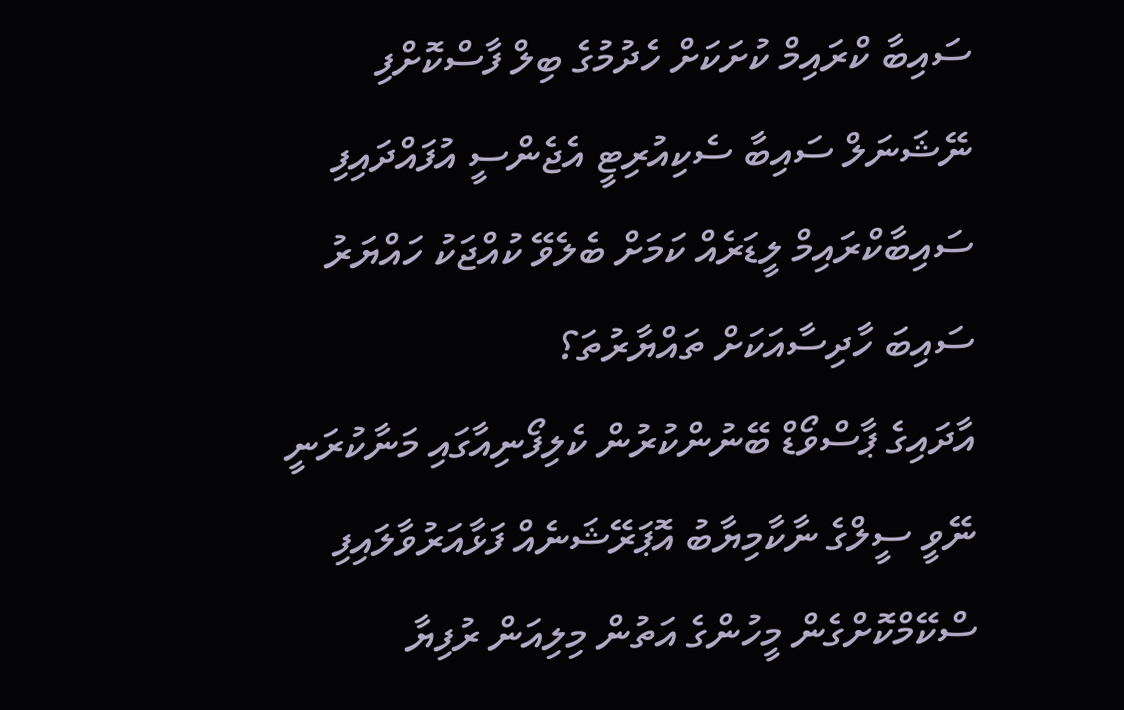ސައިބާ ކްރައިމް ކުށަކަށް ހެދުމުގެ ބިލް ފާސްކޮށްފި
ނޭޝަނަލް ސައިބާ ސެކިއުރިޓީ އެޖެންސީ އުފައްދައިފި
ސައިބާކްރައިމް ލީޑަރެއް ކަމަށް ބެލެވޭ ކުއްޖަކު ހައްޔަރު
ސައިބަ ހާދިސާއަކަށް ތައްޔާރުތަ؟
އާދައިގެ ޕާސްވޯޑް ބޭނުންކުރުން ކެލިފޯނިއާގައި މަނާކުރަނީ
ނޭވީ ސީލްގެ ނާކާމިޔާބު އޮޕަރޭޝަނެއް ފަޅާއަރުވާލައިފި
ސްކޭމްކޮށްގެން މީހުންގެ އަތުން މިލިއަން ރުފިޔާ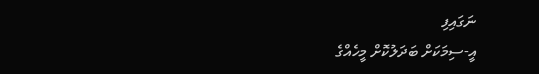ނަގައިފި
އީ-ސިމަކަށް ބަދަލުކޮށް މީހެއްގެ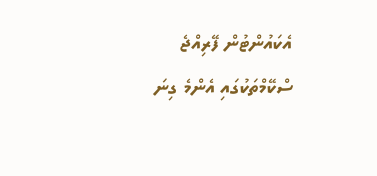އެކައުންޓުން ފޭރިއްޖެ
ސްކޭމްތަކުގައި އެންމެ ގިނަ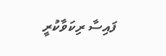ފައިސާ ރިކަވާކުރީ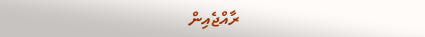ރާއްޖެއިން